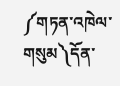༼གཏན་འཁེལ་གསུམ༽དོན་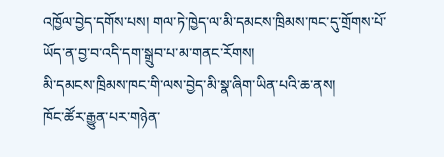འཁྱོལ་བྱེད་དགོས་པས། གལ་ཏེ་ཁྱེད་ལ་མི་དམངས་ཁྲིམས་ཁང་དུ་གྲོགས་པོ་ཡོད་ན་བྱ་བ་འདི་དག་སྒྲུབ་པ་མ་གནང་རོགས།
མི་དམངས་ཁྲིམས་ཁང་གི་ལས་བྱེད་མི་སྣ་ཞིག་ཡིན་པའི་ཆ་ནས།
ཁོང་ཚོར་རྒྱུན་པར་གཉེན་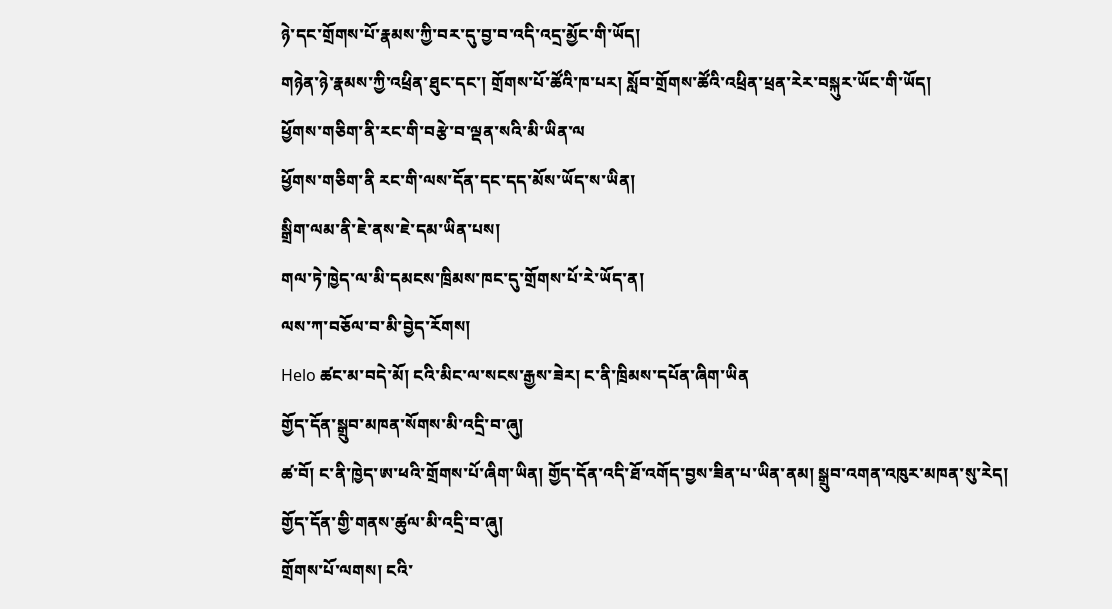ཉེ་དང་གྲོགས་པོ་རྣམས་ཀྱི་བར་དུ་བྱ་བ་འདི་འདྲ་མྱོང་གི་ཡོད།
གཉེན་ཉེ་རྣམས་ཀྱི་འཕྲིན་ཐུང་དང་། གྲོགས་པོ་ཚོའི་ཁ་པར། སློབ་གྲོགས་ཚོའི་འཕྲིན་ཕྲན་རེར་བསྐུར་ཡོང་གི་ཡོད།
ཕྱོགས་གཅིག་ནི་རང་གི་བརྩེ་བ་ལྡན་སའི་མི་ཡིན་ལ
ཕྱོགས་གཅིག་ནི རང་གི་ལས་དོན་དང་དད་མོས་ཡོད་ས་ཡིན།
སྒྲིག་ལམ་ནི་ཇེ་ནས་ཇེ་དམ་ཡིན་པས།
གལ་ཏེ་ཁྱེད་ལ་མི་དམངས་ཁྲིམས་ཁང་དུ་གྲོགས་པོ་རེ་ཡོད་ན།
ལས་ཀ་བཅོལ་བ་མི་བྱེད་རོགས།
Helo ཚང་མ་བདེ་མོ། ངའི་མིང་ལ་སངས་རྒྱས་ཟེར། ང་ནི་ཁྲིམས་དཔོན་ཞིག་ཡིན
གྱོད་དོན་སྒྲུབ་མཁན་སོགས་མི་འདྲི་བ་ཞུ།
ཚ་བོ། ང་ནི་ཁྱེད་ཨ་ཕའི་གྲོགས་པོ་ཞིག་ཡིན། གྱོད་དོན་འདི་ཐོ་འགོད་བྱས་ཟིན་པ་ཡིན་ནམ། སྒྲུབ་འགན་འཁུར་མཁན་སུ་རེད།
གྱོད་དོན་གྱི་གནས་ཚུལ་མི་འདྲི་བ་ཞུ།
གྲོགས་པོ་ལགས། ངའི་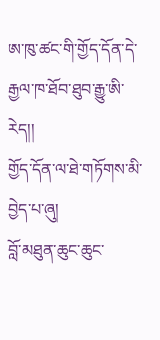ཨ་ཁུ་ཚང་གི་གྱོད་དོན་དེ་རྒྱལ་ཁ་ཐོབ་ཐུབ་རྒྱུ་ཨི་རེད།།
གྱོད་དོན་ལ་ཐེ་གཏོགས་མི་བྱེད་པ་ཞུ།
བློ་མཐུན་ཆུང་ཆུང་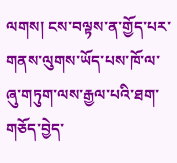ལགས། ངས་བལྟས་ན་གྱོད་པར་གནས་ལུགས་ཡོད་པས་ཁོ་ལ་ཞུ་གཏུག་ལས་རྒྱལ་པའི་ཐག་གཅོད་བྱེད་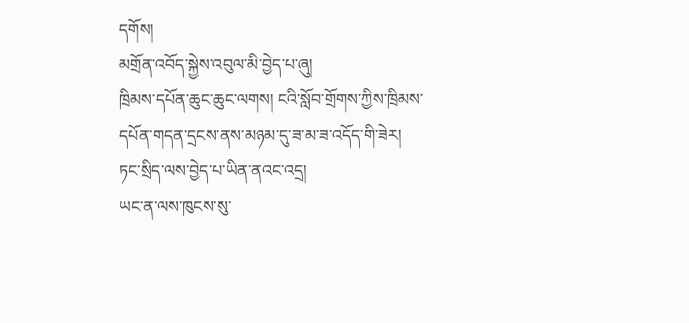དགོས།
མགྲོན་འབོད་སྐྱེས་འབུལ་མི་བྱེད་པ་ཞུ།
ཁྲིམས་དཔོན་ཆུང་ཆུང་ལགས། ངའི་སློབ་གྲོགས་ཀྱིས་ཁྲིམས་དཔོན་གདན་དྲངས་ནས་མཉམ་དུ་ཟ་མ་ཟ་འདོད་གི་ཟེར།
ཏང་སྲིད་ལས་བྱེད་པ་ཡིན་ནའང་འདྲ།
ཡང་ན་ལས་ཁུངས་སུ་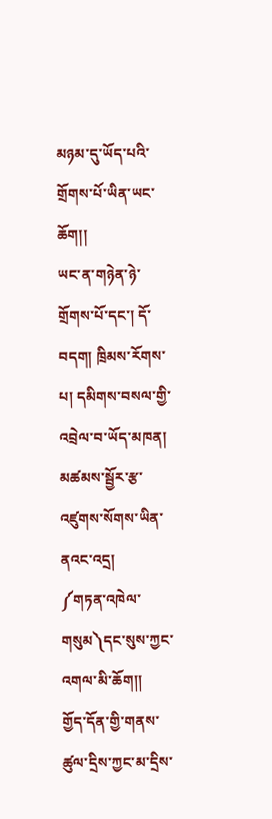མཉམ་དུ་ཡོད་པའི་གྲོགས་པོ་ཡིན་ཡང་ཆོག།།
ཡང་ན་གཉེན་ཉེ་གྲོགས་པོ་དང་། དོ་བདག། ཁྲིམས་རོགས་པ། དམིགས་བསལ་གྱི་འབྲེལ་བ་ཡོད་མཁན། མཚམས་སྦྱོར་རྩ་འཛུགས་སོགས་ཡིན་ནའང་འདྲ།
༼གཏན་འཁེལ་གསུམ༽དང་སུས་ཀྱང་འགལ་མི་ཆོག།།
གྱོད་དོན་གྱི་གནས་ཚུལ་དྲིས་ཀྱང་མ་དྲིས་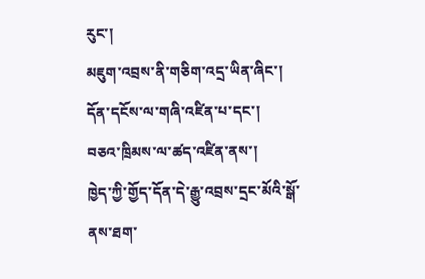རུང་།
མཇུག་འབྲས་ནི་གཅིག་འདྲ་ཡིན་ཞིང་།
དོན་དངོས་ལ་གཞི་འཛིན་པ་དང་།
བཅའ་ཁྲིམས་ལ་ཚད་འཛིན་ནས་།
ཁྱེད་ཀྱི་གྱོད་དོན་དེ་རྒྱུ་འབྲས་དྲང་མོའི་སྒོ་ནས་ཐག་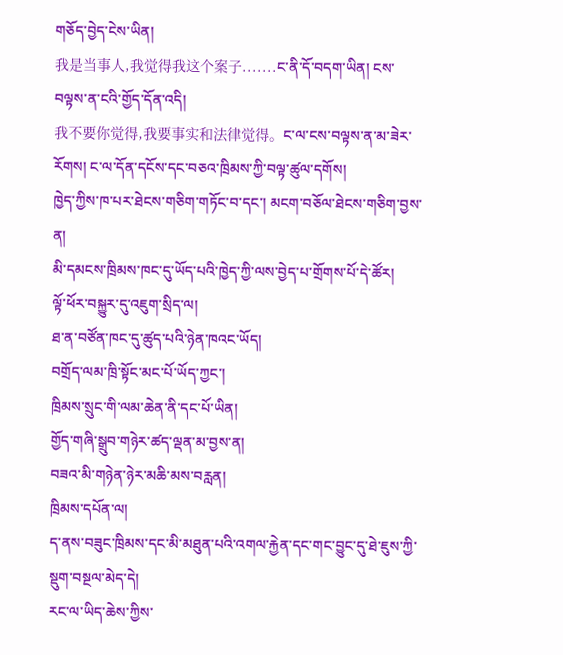གཅོད་བྱེད་ངེས་ཡིན།
我是当事人,我觉得我这个案子.......ང་ནི་དོ་བདག་ཡིན། ངས་བལྟས་ན་ངའི་གྱོད་དོན་འདི།
我不要你觉得,我要事实和法律觉得。ང་ལ་ངས་བལྟས་ན་མ་ཟེར་རོགས། ང་ལ་དོན་དངོས་དང་བཅའ་ཁྲིམས་ཀྱི་བལྟ་ཚུལ་དགོས།
ཁྱེད་ཀྱིས་ཁ་པར་ཐེངས་གཅིག་གཏོང་བ་དང་། མངག་བཅོལ་ཐེངས་གཅིག་བྱས་ན།
མི་དམངས་ཁྲིམས་ཁང་དུ་ཡོད་པའི་ཁྱེད་ཀྱི་ལས་བྱེད་པ་གྲོགས་པོ་དེ་ཚོར།
ལྟོ་ཕོར་བསྐྱུར་དུ་འཇུག་སྲིད་ལ།
ཐ་ན་བཙོན་ཁང་དུ་ཚུད་པའི་ཉེན་ཁའང་ཡོད།
བགྲོད་ལམ་ཁྲི་སྟོང་མང་པོ་ཡོད་ཀྱང་།
ཁྲིམས་སྲུང་གི་ལམ་ཆེན་ནི་དང་པོ་ཡིན།
གྱོད་གཞི་སྒྲུབ་གཉེར་ཚད་ལྡན་མ་བྱས་ན།
བཟའ་མི་གཉེན་ཉེར་མཆི་མས་བརླན།
ཁྲིམས་དཔོན་ལ།
ད་ནས་བཟུང་ཁྲིམས་དང་མི་མཐུན་པའི་འགལ་རྐྱེན་དང་གང་བྱུང་དུ་ཐེ་ཇུས་ཀྱི་སྡུག་བསྔལ་མེད་དེ།
རང་ལ་ཡིད་ཆེས་ཀྱིས་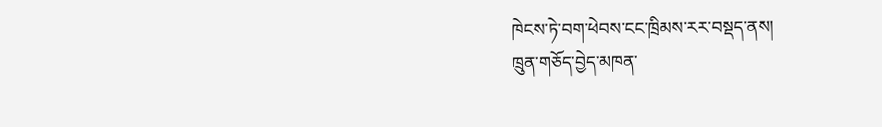ཁེངས་ཏེ་བག་ཕེབས་ངང་ཁྲིམས་རར་བསྡད་ནས།
ཁྲུན་གཅོད་བྱེད་མཁན་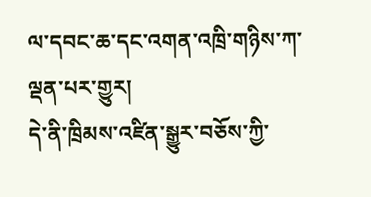ལ་དབང་ཆ་དང་འགན་འཁྲི་གཉིས་ཀ་ལྡན་པར་གྱུར།
དེ་ནི་ཁྲིམས་འཛིན་སྒྱུར་བཅོས་ཀྱི་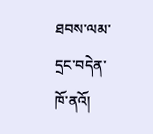ཐབས་ལམ་དྲང་བདེན་ཁོ་ནའོ།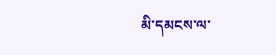མི་དམངས་ལ་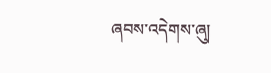ཞབས་འདེགས་ཞུ།